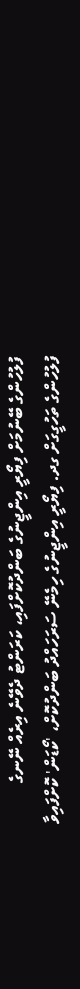ފުލުހުންގެ ބޭނުމަށް ފިޔޯރީ އިންޖީނުގެ ބަންދުކޮށްފައި، ކަރަންޓު ދެވޭނެ އިރެއް ނޭނގެ
ފުލުހުންގެ ތަހުގީގަށް ގދ. ފިޔޯރީ އިންޖީނުގެ ހިމެނޭ ސަރަހައްދު ބަންދުކޮށް، 'ކޯޑަން' ކޮށްފައިވާ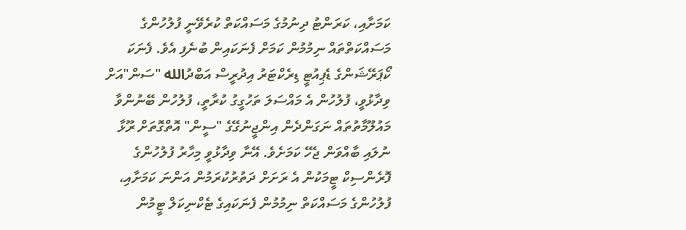ކަމަށާއި، ކަރަންޓު ދިނުމުގެ މަސައްކަތް ކުރެވޭނީ ފުލުހުންގެ މަސައްކަތްތައް ނިމުމުން ކަމަށް ފެނަކައިން ބުނެފި އެވެ. ފެނަކަ ކޯޕަރޭޝަންގެ ޑެޕިއުޓީ ޑިރެކްޓަރު އިދުރީސް އަބްދުالله "ސަން"އަށް ވިދާޅުވީ، ފުލުހުން އެ މައްސަލަ ތަހުގީގު ކުރާތީ، ފުލުހުން ބޭނުންވާ މައުލޫމާތުތައް ނަގަންދެން އިންޖީނުގޭގެ "ސީން" އޮތްގޮތަށް ރޫޅާ ނުލައި ބާއްވަން ޖެހޭ ކަމަށެވެ. އޭނާ ވިދާޅުވީ މިހާރު ފުލުހުންގެ ފޮރެންސިކް ޓީމަކުން އެ ރަށަށް ދަތުރުކުރަމުން އަންނަ ކަމަށާއި، ފުލުހުންގެ މަސައްކަތް ނިމުމުން ފެނަކައިގެ ޓެކްނިކަލް ޓީމުން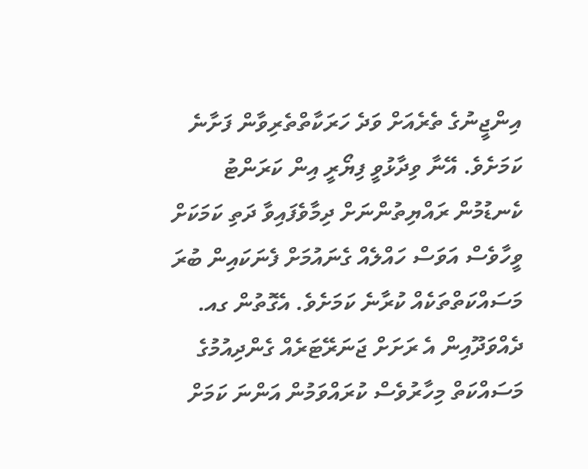އިންޖީނުގެ ތެރެއަށް ވަދެ ހަރަކާތްތެރިވާން ފަށާނެ ކަމަށެވެ. އޭނާ ވިދާޅުވީ ފިޔޯރީ އިން ކަރަންޓު ކެނޑުމުން ރައްޔިތުންނަށް ދިމާވެފައިވާ ދަތި ކަމަކަށް ވީހާވެސް އަވަސް ހައްލެއް ގެނައުމަށް ފެނަކައިން ބުރަ މަސައްކަތްތަކެއް ކުރާނެ ކަމަށެވެ. އެގޮތުން ގއ. ދެއްވަދޫއިން އެ ރަށަށް ޖަނަރޭޓަރެއް ގެންދިއުމުގެ މަސައްކަތް މިހާރުވެސް ކުރައްވަމުން އަންނަ ކަމަށް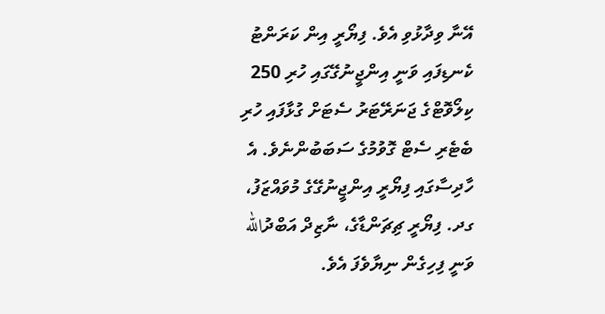އޭނާ ވިދާޅުވި އެވެ. ފިޔޯރީ އިން ކަރަންޓު ކެނޑިފައި ވަނީ އިންޖީނުގޭގައި ހުރި 250 ކިލޯވޮޓްގެ ޖަނަރޭޓަރު ސެޓަށް ގުޅާފައި ހުރި ބެޓެރި ސެޓް ގޮވުމުގެ ސަބަބުންނެވެ. އެ ހާދިސާގައި ފިޔޯރީ އިންޖީނުގޭގެ މުވައްޒަފު، ގދ. ފިޔޯރީ ޗިޗަންޑާގެ، ނާޒިދް އަބްދުالله ވަނީ ފިހިގެން ނިޔާވެފަ އެވެ.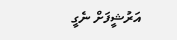އަރުޝީފަށް ނެގީ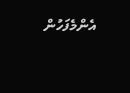އެންމެފަހުން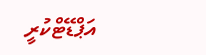އަޕްޑޭޓްކުރީ